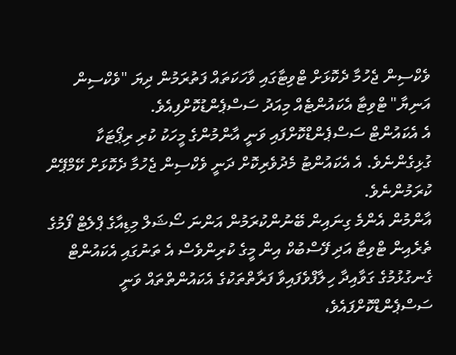ވެކްސިން ޖެހުމާ ދެކޮޅަށް ޓްވިޓާގައި ވާހަކަތައް ފަތުރަމުން ދިޔަ "ވެކްސިން އަނިޔާ" ޓްވިޓާ އެކައުންޓެއް މިއަދު ސަސްޕެންޑުކޮށްފިއެވެ.
އެ އެކައުންޓް ސަސްޕެންޑްކޮށްފައި ވަނީ އާންމުންގެ މީހަކު ކުރި ރިޕޯޓަކާ ގުޅިގެންނެވެ. އެ އެކައުންޓު މެދުވެރިކޮށް ދަނީ ވެކްސިން ޖެހުމާ ދެކޮޅަށް ކޭމްޕޭން ކުރަމުންނެވެ.
އާންމުން އެންމެ ގިނައިން ބޭނުންކުރަމުން އަންނަ ސޯޝަލް މިޑިއާގެ ޕްލެޓް ފޯމުގެ ތެރެއިން ޓްވިޓާ އަދި ފޭސްބުކް އިން މީގެ ކުރިންވެސް އެ ތަނުގައި އެކައުންޓް ގެނގުޅުމުގެ ގަވާއިދާ ހިލާފްވެފައިވާ ފަރާތްތަކުގެ އެކައުންތްތައް ވަނީ ސަސްޕެންޑްކޮށްފައެވެ،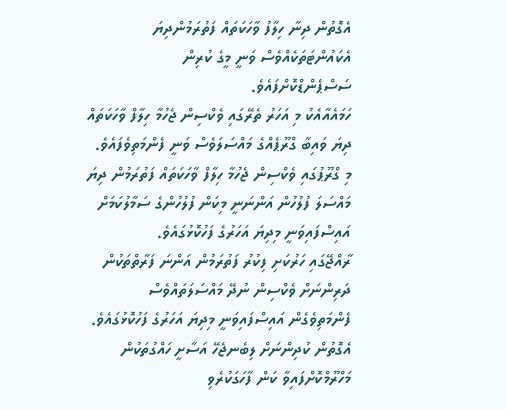އެގޮތުން ދިނާ ހިލާފު ވާހަކަތައް ފަތުރަމުންދިޔަ އެކައުންޓަތަކެއްވެސް ވަނީ މީގެ ކުރިން ސަސްޕެންޑްކޮށްފައެވެ.
ހަމައެއާއެކު މި އަހަރު ތެރޭގައި ވެކްސިން ޖެހުމާ ހިލާފް ވާހަކަތައް ދިޔަ ވައިބާ ގްރޫޕެއްގެ މައްސަލަވެސް ވަނީ ފެންމަތިވެފައެވެ. މި ގްރޫޕުގައި ވެކްސިން ޖެހުމާ ހިލާފް ވާހަކަތައް ފަތުރަމުން ދިޔަ މައްސަލަ ފުލުހުން އަންނަނީ މިކަން ފުލުހުންގެ ސަމާލުކަމަށް އައިސްފައިވަނީ މިދިޔަ އަހަރުގެ ފަހުކޮޅުގައެވެ.
ރާއްޖޭގައި ހަރުކަށި ފިކުރު ފަތުރަމުން އަންނަ ފަރާތްތަކުން ދަރިންނަށް ވެކްސިން ނުދޭ މައްސަލަތައްވެސް ފެންމަތިވެގެން އައިސްފައިވަނީ މިދިޔަ އަހަރުގެ ފަހުކޮޅުގައެވެ. އެގޮތުން ކުދިންނަށް ލިބެނޖެހޭ އަސާށީ ހައްގުތަކުން މަހްރޫމްކޮށްފައިވާ ކަން ފާހަގަކުރެވި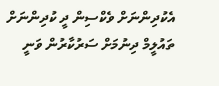އެކުދިންނަށް ވެކްސިން ދީ ކުދިންނަށް ތައުލީމް ދިނުމަށް ސަރުކާރުން ވަނީ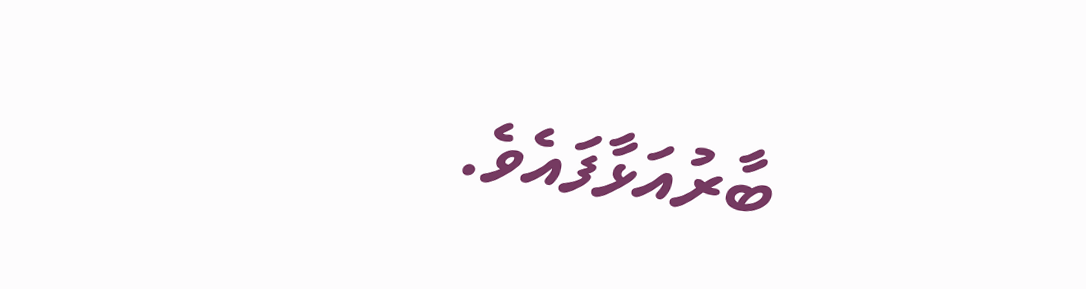ބާރުއަޅާފައެވެ.